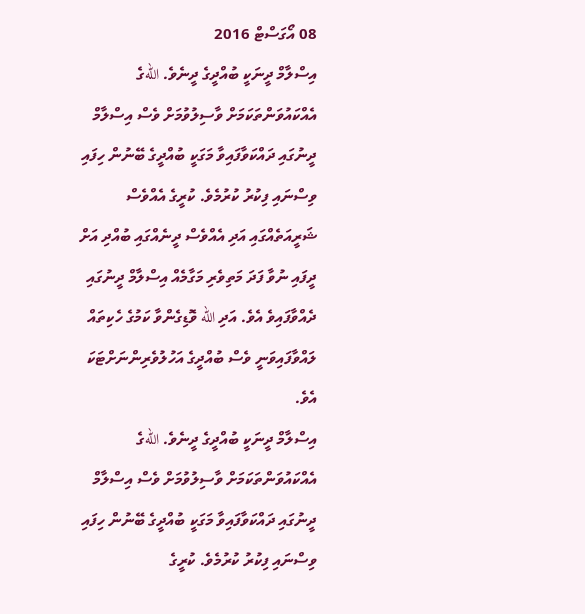08 އޯގަސްޓް 2016
އިސްލާމް ދީނަކީ ބުއްދީގެ ދީނެވެ. اللهގެ އެއްކައުވަންތަކަމަށް ވާސިލުވުމަށް ވެސް އިސްލާމް ދީނުގައި ދައްކަވާފައިވާ މަގަކީ ބުއްދީގެ ބޭނުން ހިފައި ވިސްނައި ފިކުރު ކުރުމެވެ. ކުރީގެ އެއްވެސް ޝަރީއަތެއްގައި އަދި އެއްވެސް ދީނެއްގައި ބުއްދި އަށް ދީފައި ނުވާ ފަދަ މަތިވެރި މަގާމެއް އިސްލާމް ދީނުގައި ދެއްވާފައިވެ އެވެ. އަދި الله ވޮޑިގެންވާ ކަމުގެ ހެކިތައް ލައްވާފައިވަނީ ވެސް ބުއްދީގެ އަހުލުވެރިންނަށްޓަކަ އެވެ.
އިސްލާމް ދީނަކީ ބުއްދީގެ ދީނެވެ. اللهގެ އެއްކައުވަންތަކަމަށް ވާސިލުވުމަށް ވެސް އިސްލާމް ދީނުގައި ދައްކަވާފައިވާ މަގަކީ ބުއްދީގެ ބޭނުން ހިފައި ވިސްނައި ފިކުރު ކުރުމެވެ. ކުރީގެ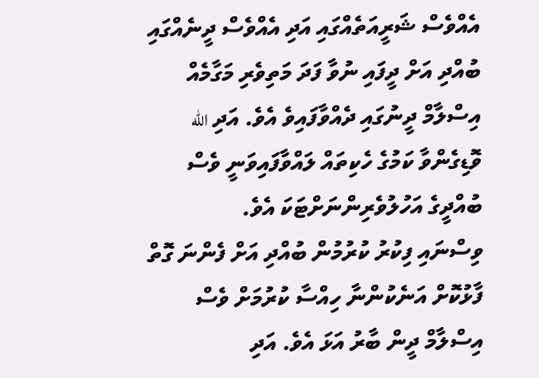އެއްވެސް ޝަރީއަތެއްގައި އަދި އެއްވެސް ދީނެއްގައި ބުއްދި އަށް ދީފައި ނުވާ ފަދަ މަތިވެރި މަގާމެއް އިސްލާމް ދީނުގައި ދެއްވާފައިވެ އެވެ. އަދި الله ވޮޑިގެންވާ ކަމުގެ ހެކިތައް ލައްވާފައިވަނީ ވެސް ބުއްދީގެ އަހުލުވެރިންނަށްޓަކަ އެވެ.
ވިސްނައި ފިކުރު ކުރުމުން ބުއްދި އަށް ފެންނަ ގޮތް ފާޅުކޮށް އަނެކުންނާ ހިއްސާ ކުރުމަށް ވެސް އިސްލާމް ދީން ބާރު އަޅަ އެވެ. އަދި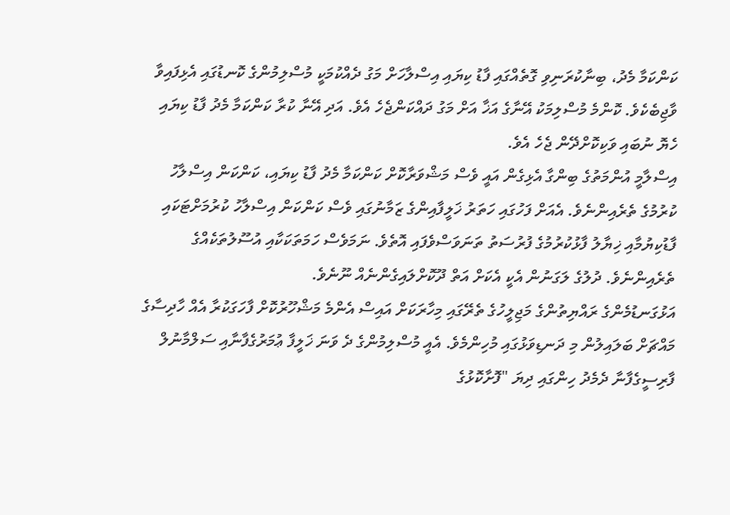ކަންކަމާ މެދު، ބިނާކުރަނިވި ގޮތެއްގައި ފާޑު ކިޔައި އިސްލާހަށް މަގު ދެއްކުމަކީ މުސްލިމުންގެ ކޮނޑުގައި އެޅިފައިވާ ވާޖިބެކެވެ. ކޮންމެ މުސްލިމަކު އޭނާގެ އަޚާ އަށް މަގު ދައްކަންޖެހެ އެވެ. އަދި އޭނާ ކުރާ ކަންކަމާ މެދު ފާޑު ކިޔައި ހެޔޮ ނުބައި ވަކިކޮށްދޭން ޖެހެ އެވެ.
އިސްލާމީ އުންމަތުގެ ބިންގާ އެޅިގެން އައީ ވެސް މަޝްވަރާކޮށް ކަންކަމާ މެދު ފާޑު ކިޔައި، ކަންކަން އިސްލާހު ކުރުމުގެ ތެރެއިންނެވެ. އެއަށް ފަހުގައި ހަތަރު ޚަލީފާއިންގެ ޒަމާނުގައި ވެސް ކަންކަން އިސްލާހު ކުރުމަށްޓަކައި ފާޑުކިޔުމާއި ޚިޔާލު ފާޅުކުރުމުގެ ފުރުސަތު ތަނަވަސްވެފައި އޮތެވެ. ނަމަވެސް ހަމަތަކަކާއި އުސޫލުތަކެއްގެ ތެރެއިންނެވެ. ދުލުގެ ލަގަނުން އެކީ އެކަށް އަތް ދޫކޮށްލައިގެންނެއް ނޫނެވެ.
އަޅުގަނޑުމެންގެ ރައްޔިތުންގެ މަޖިލީހުގެ ތެރޭގައި މިހާރަކަށް އައިސް އެންމެ މަޝްހޫރުކޮށް ފާހަގަކުރާ އެއް ހާދިސާގެ މައްޗަށް ބަލައިލުން މި ދަނޑިވަޅުގައި މުހިންމެވެ. އެއީ މުސްލިމުންގެ ދެ ވަނަ ޚަލީފާ ޢުމަރުގެފާނާއި ސަލްމާނުލް ފާރިސީގެފާނާ ދެމެދު ހިންގައި ދިޔަ "ފޮށާކޮޅުގެ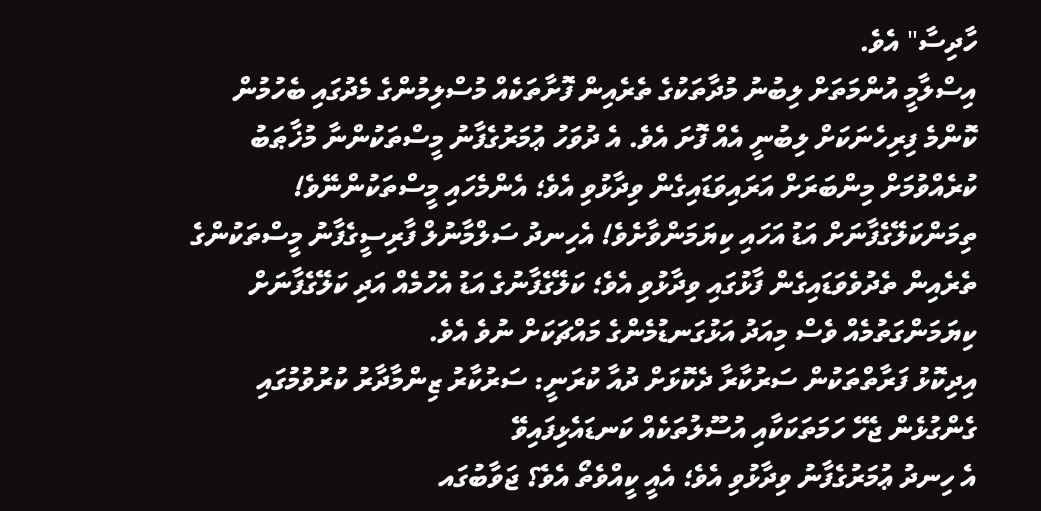ހާދިސާ" އެވެ.
އިސްލާމީ އުންމަތަށް ލިބުނު މުދާތަކުގެ ތެރެއިން ފޮށާތަކެއް މުސްލިމުންގެ މެދުގައި ބެހުމުން ކޮންމެ ފިރިހެނަކަށް ލިބުނީ އެއް ފޮށަ އެވެ. އެ ދުވަހު ޢުމަރުގެފާނު މީސްތަކުންނާ މުޚާޠަބު ކުރެއްވުމަށް މިންބަރަށް އަރައިވަޑައިގެން ވިދާޅުވި އެވެ؛ އެންމެހައި މީސްތަކުންނޭވެ! ތިމަންކަލޭގެފާނަށް އަޑު އަހައި ކިޔަމަންވާށެވެ! އެހިނދު ސަލްމާނުލް ފާރިސީގެފާނު މީސްތަކުންގެ ތެރެއިން ތެދުވެވަޑައިގެން ފާޅުގައި ވިދާޅުވި އެވެ؛ ކަލޭގެފާނުގެ އަޑު އެހުމެއް އަދި ކަލޭގެފާނަށް ކިޔަމަންގަތުމެއް ވެސް މިއަދު އަޅުގަނޑުމެންގެ މައްޗަކަށް ނުވެ އެވެ.
އިދިކޮޅު ފަރާތްތަކުން ސަރުކާރާ ދެކޮޅަށް ދުއާ ކުރަނީ: ސަރުކާރު ޒިންމާދާރު ކުރުވުމުގައި ގެންގުޅެން ޖެހޭ ހަމަތަކަކާއި އުސޫލުތަކެއް ކަނޑައެޅިފައިވޭ
އެ ހިނދު ޢުމަރުގެފާނު ވިދާޅުވި އެވެ؛ އެއީ ކީއްވެތޯ އެވެ؟ ޖަވާބުގައ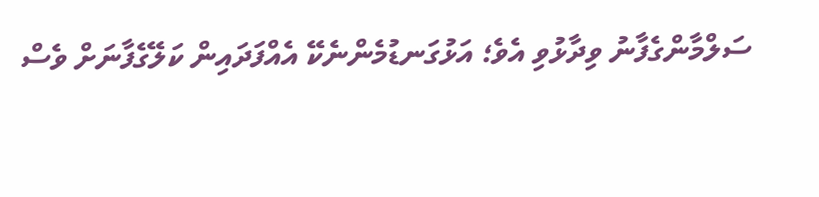ސަލްމާންގެފާނު ވިދާޅުވި އެވެ؛ އަޅުގަނޑުމެންނެކޭ އެއްފަދައިން ކަލޭގެފާނަށް ވެސް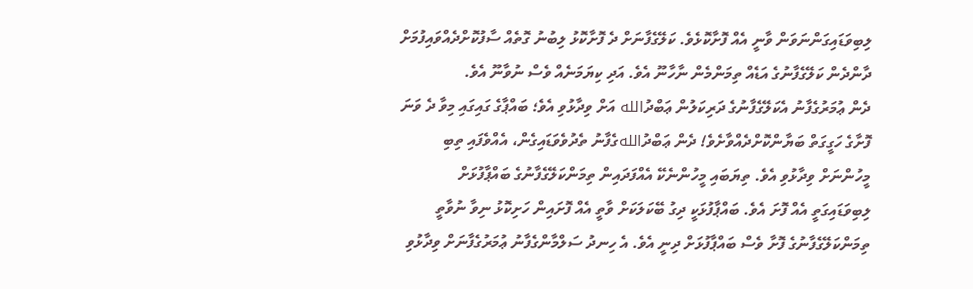ލިބިވަޑައިގަންނަވަން ވާނީ އެއް ފޮށާކޮޅެވެ. ކަލޭގެފާނަށް ދެ ފޮށާކޮޅު ލިބުނު ގޮތެއް ސާފުކޮށްދެއްވައިފުމަށް ދާންދެން ކަލޭގެފާނުގެ އަޑެއް ތިމަންމެން ނާހާނޫ އެވެ. އަދި ކިޔަމަނެއް ވެސް ނުވާނޫ އެވެ.
ދެން ޢުމަރުގެފާނު އެކަލޭގެފާނުގެ ދަރިކަލުން ޢަބްދުالله އަށް ވިދާޅުވި އެވެ؛ ބައްޕާގެ ގައިގައި މިވާ ދެ ވަނަ ފޮށާގެ ހަގީގަތް ބަޔާންކޮށްދެއްވާށެވެ! ދެން ޢަބްދުاللهގެފާނު ތެދުވެވަޑައިގެން، އެއްވެފައި ތިބި މީހުންނަށް ވިދާޅުވި އެވެ. ތިޔަބައި މީހުންނެކޭ އެއްފަދައިން ތިމަންކަލޭގެފާނުގެ ބައްޕާފުޅަށް ލިބިވަޑައިގަތީ އެއް ފޮށަ އެވެ. ބައްޕާފުޅަކީ ދިގު ބޭކަލަކަށް ވާތީ އެއް ފޮށައިން ހަށިކޮޅު ނިވާ ނުވާތީ ތިމަންކަލޭގެފާނުގެ ފޮށާ ވެސް ބައްޕާފުޅަށް ދިނީ އެވެ. އެ ހިނދު ސަލްމާންގެފާނު ޢުމަރުގެފާނަށް ވިދާޅުވި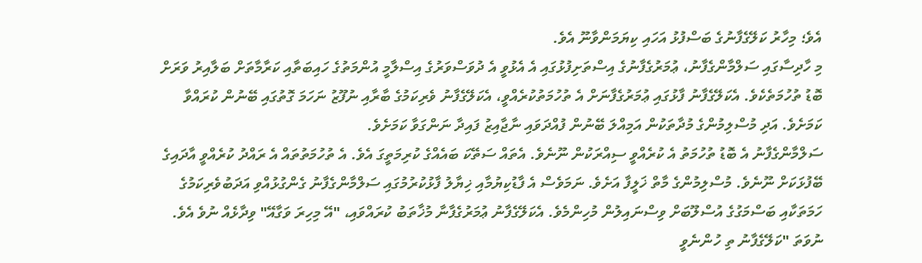އެވެ؛ މިހާރު ކަލޭގެފާނުގެ ބަސްފުޅު އަހައި ކިޔަމަންވާނޫ އެވެ.
މި ހާދިސާގައި ސަލްމާންގެފާނު، ޢުމަރުގެފާނުގެ އިސްތަށިފުޅުގައި އެ އެޅުވީ އެ ދުވަސްވަރުގެ އިސްލާމީ އުންމަތުގެ ހައިބަތާއި ކަރާމާތަށް ބަލާއިރު ވަރަށް ބޮޑު ތުހުމަތެކެވެ. އެކަލޭގެފާނު ފާޅުގައި ޢުމަރުގެފާނަށް އެ ތުހުމަތުކުރެއްވީ، އެކަލޭގެފާނު ވެރިކަމުގެ ބާރާއި ނުފޫޒު ނަހަމަ ގޮތުގައި ބޭނުން ކުރައްވާ ކަމަށެވެ. އަދި މުސްލިމުންގެ މުދާތަކުން އަމިއްލަ ބޭނުން ފުއްދަވައި ނާޖާއިޒު ފައިދާ ނަންގަވާ ކަމަށެވެ.
ސަލްމާންގެފާނު އެ ބޮޑު ތުހުމަތު އެ ކުރެއްވީ ސިއްރަކުން ނޫނެވެ. އެތައް ސަތޭކަ ބައެއްގެ ކުރިމަތީގަ އެވެ. އެ ތުހުމަތުތައް އެ ރައްދު ކުރެއްވީ އާދައިގެ ބޭފުޅަކަށް ނޫނެވެ. މުސްލިމުންގެ މާތް ޚަލީފާ އަށެވެ. ނަމަވެސް އެ ފާޑުކިޔުމާއި ޚިޔާލު ފާޅުކުރުމުގައި ސަލްމާންގެފާނު ގެންގުޅުއްވި އަދަބުވެރިކަމުގެ ހަމަތަކާއި ބަސްމަގުގެ އުސްލޫބަށް ވިސްނައިލުން މުހިންމެވެ. އެކަލޭގެފާނު ޢުމަރުގެފާނާ މުޚާތަބު ކުރައްވައި، "އޭ މިހިރަ ވަގާއޭ" ވިދާޅެއް ނުވެ އެވެ. ނުވަތަ "ކަލޭގެފާނު ތި ހުންނެވީ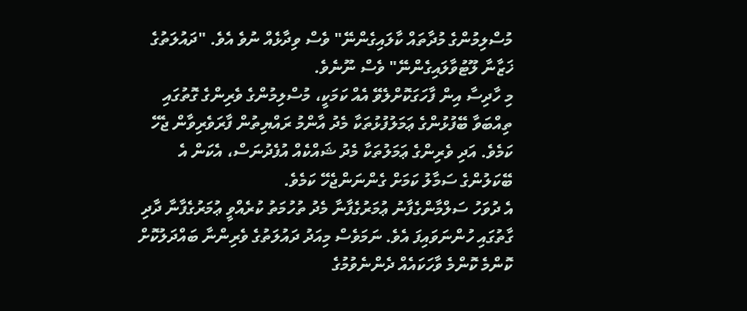މުސްލިމުންގެ މުދާތައް ކާލައިގެންނޭ" ވެސް ވިދާޅެއް ނުވެ އެވެ. "ދައުލަތުގެ ޚަޒާނާ ލޫޓުވާލައިގެންނޭ" ވެސް ނޫނެވެ.
މި ހާދިސާ އިން ފާހަގަކޮށްލެވޭ އެއް ކަމަކީ، މުސްލިމުންގެ ވެރިންގެ ގޮތުގައި ތިއްބަވާ ބޭފުޅުންގެ ޢަމަލުފުޅުތަކާ މެދު އާންމު ރައްޔިތުން ފާރަވެރިވާން ޖެހޭ ކަމެވެ. އަދި ވެރިންގެ ޢަމަލުތަކާ މެދު ޝައްކެއް އުފެދުނަސް، އެކަން އެ ބޭކަލުންގެ ސަމާލު ކަމަށް ގެންނަންޖެހޭ ކަމެވެ.
އެ ދުވަހު ސަލްމާންގެފާނު ޢުމަރުގެފާނާ މެދު ތުހުމަތު ކުރެއްވީ ޢުމަރުގެފާނާ ދާދި ގާތުގައި ހުންނަވައިފަ އެވެ. ނަމަވެސް މިއަދު ދައުލަތުގެ ވެރިންނާ ބައްދަލުކޮށް ކޮންމެ ކޮންމެ ވާހަކައެއް ދެންނެވުމުގެ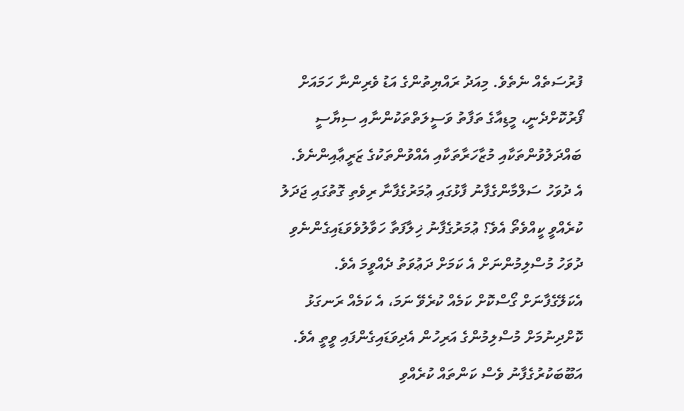ފުރުސަތެއް ނެތެވެ. މިއަދު ރައްޔިތުންގެ އަޑު ވެރިންނާ ހަމައަށް ފޯރުކޮށްދެނީ، މީޑިއާގެ ތަފާތު ވަސީލަތްތަކުންނާއި ސިޔާސީ ބައްދަލުވުންތަކާއި މުޒާހަރާތަކާއި އެއްވުންތަކުގެ ޒަރީޢާއިންނެވެ.
އެ ދުވަހު ސަލްމާންގެފާނު ފާޅުގައި ޢުމަރުގެފާނާ ރިވެތި ގޮތުގައި ޖަދަލު ކުރެއްވީ ކީއްވެތޯ އެވެ؟ ޢުމަރުގެފާނު ޚިލާފަތާ ހަވާލުވެވަޑައިގެންނެވި ދުވަހު މުސްލިމުންނަށް އެ ކަމަށް ދަޢުވަތު ދެއްވީމަ އެވެ. އެކަލޭގެފާނަށް ގޯސްކޮށް ކަމެއް ކުރެވޭ ނަމަ، އެ ކަމެއް ރަނގަޅު ކޮށްދިނުމަށް މުސްލިމުންގެ އަރިހުން އެދިވަޑައިގެންފައި ވީތީ އެވެ. އަބޫބަކުރުގެފާނު ވެސް ކަންތައް ކުރެއްވި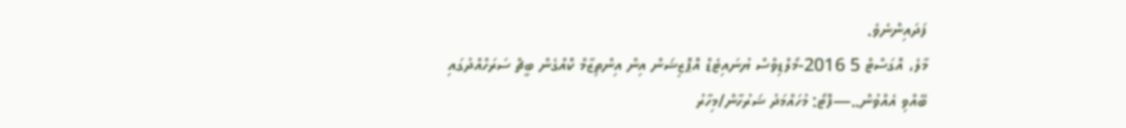ފަދައިންނެވެ.
މާލެ، އޮގަސްޓް 5 2016-މޯލްޑިވްސް ޔުނައިޓެޑް އޮޕޮޒިޝަން އިން އިންތިޒާމް ކޮއްގެން ބީޗް ސަރަހްއްދުގައި ބޭއްވި އެއްވުން..—ފޮޓޯ: މުހައްމަދު ޝަރުހާން/މިހާރު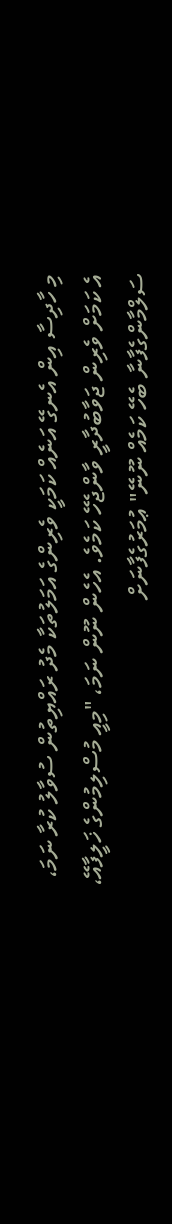މި ހާދިސާ އިން އެނގޭ އަނެއް ކަމަކީ ވެރިންގެ އަމަލުތަކާ މެދު ރައްޔިތުން ސުވާލު ކުރާ ނަމަ، އެ ކަމަށް ވެރިން ޖަވާބުދާރީ ވާންޖެހޭ ކަމެވެ. އެހެން ނޫން ނަމަ، "މިއީ މުސްލިމުންގެ ޚަލީފާއޭ، ސަލްމާންގެފާނާ ބެހޭ ކަމެއް ނޫނޭ" ޢުމަރުގެފާނަށް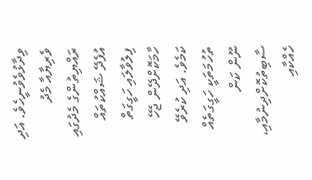ވިދާޅުވެވުނީހެވެ. އަދި ވެރިޔާއާ މެދު ރައްޔިތުންގެ މެދުގައި އުފެދޭ ޝައްކުތައް ފިލުވާލައި ހަގީގަތް ހާމަކޮށްދޭން ޖެހޭ ކަމެވެ. އަދި ކުރެވޭ ތުހުމަތަކީ ހަގީގަތެއް ނޫން ކަން ސާބިތުކޮށްދިނުމާއި، ހެއްކާއި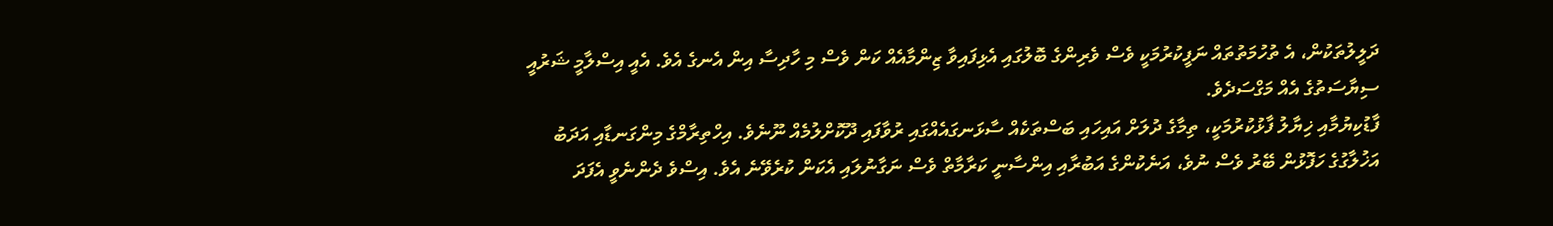ދަލީލުތަކުން، އެ ތުހުމަތުތައް ނަފީކުރުމަކީ ވެސް ވެރިންގެ ބޮލުގައި އެޅިފައިވާ ޒިންމާއެއް ކަން ވެސް މި ހާދިސާ އިން އެނގެ އެވެ. އެއީ އިސްލާމީ ޝަރުއީ ސިޔާސަތުގެ އެއް މަގްސަދެވެ.
ފާޑުކިޔުމާއި ޚިޔާލު ފާޅުކުރުމަކީ، ތިމާގެ ދުލަށް އައިހައި ބަސްތަކެއް ސާޅަނގައެއްގައި ރުވާފައި ދޫކޮށްލުމެއް ނޫނެވެ. އިހްތިރާމްގެ މިންގަނޑާއި އަދަބު އަޚުލާގުގެ ހަފޮޅުން ބޭރު ވެސް ނުވެ، އަނެކުންގެ އަބުރާއި އިންސާނީ ކަރާމާތް ވެސް ނަގާނުލައި އެކަން ކުރެވޭނެ އެވެ. އިސްވެ ދެންނެވީ އެފަދަ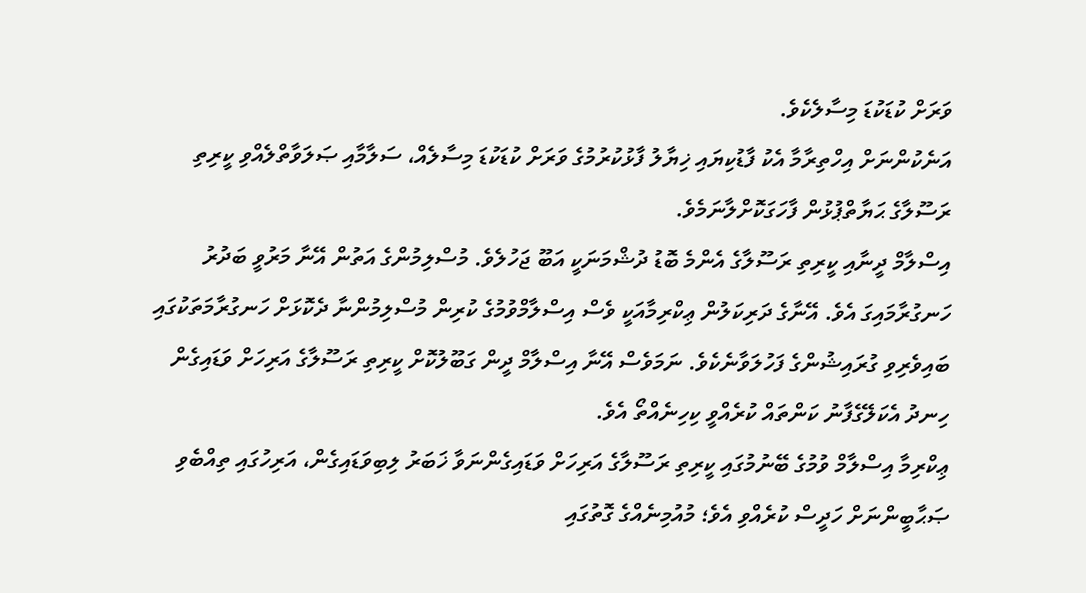ވަރަށް ކުޑަކުޑަ މިސާލެކެވެ.
އަނެކުންނަށް އިހްތިރާމާ އެކު ފާޑުކިޔައި ޚިޔާލު ފާޅުކުރުމުގެ ވަރަށް ކުޑަކުޑަ މިސާލެއް، ސަލާމާއި ޞަލަވާތްލެއްވި ކީރިތި ރަސޫލާގެ ޙަޔާތްޕުޅުން ފާހަގަކޮށްލާނަމެވެ.
އިސްލާމް ދީނާއި ކީރިތި ރަސޫލާގެ އެންމެ ބޮޑު ދުޝްމަނަކީ އަބޫ ޖަހުލެވެ. މުސްލިމުންގެ އަތުން އޭނާ މަރުވީ ބަދުރު ހަނގުރާމައިގަ އެވެ. އޭނާގެ ދަރިކަލުން ޢިކްރިމާއަކީ ވެސް އިސްލާމްވުމުގެ ކުރިން މުސްލިމުންނާ ދެކޮޅަށް ހަނގުރާމަތަކުގައި ބައިވެރިވި ގުރައިޝުންގެ ފަހުލަވާނެކެވެ. ނަމަވެސް އޭނާ އިސްލާމް ދީން ގަބޫލުކޮށް ކީރިތި ރަސޫލާގެ އަރިހަށް ވަޑައިގެން ހިނދު އެކަލޭގެފާނު ކަންތައް ކުރެއްވީ ކިހިނެއްތޯ އެވެ.
ޢިކްރިމާ އިސްލާމް ވުމުގެ ބޭނުމުގައި ކީރިތި ރަސޫލާގެ އަރިހަށް ވަޑައިގެންނަވާ ޚަބަރު ލިބިވަޑައިގެން، އަރިހުގައި ތިއްބެވި ޞަޙާބީންނަށް ހަދީސް ކުރެއްވި އެވެ؛ މުއުމިނެއްގެ ގޮތުގައި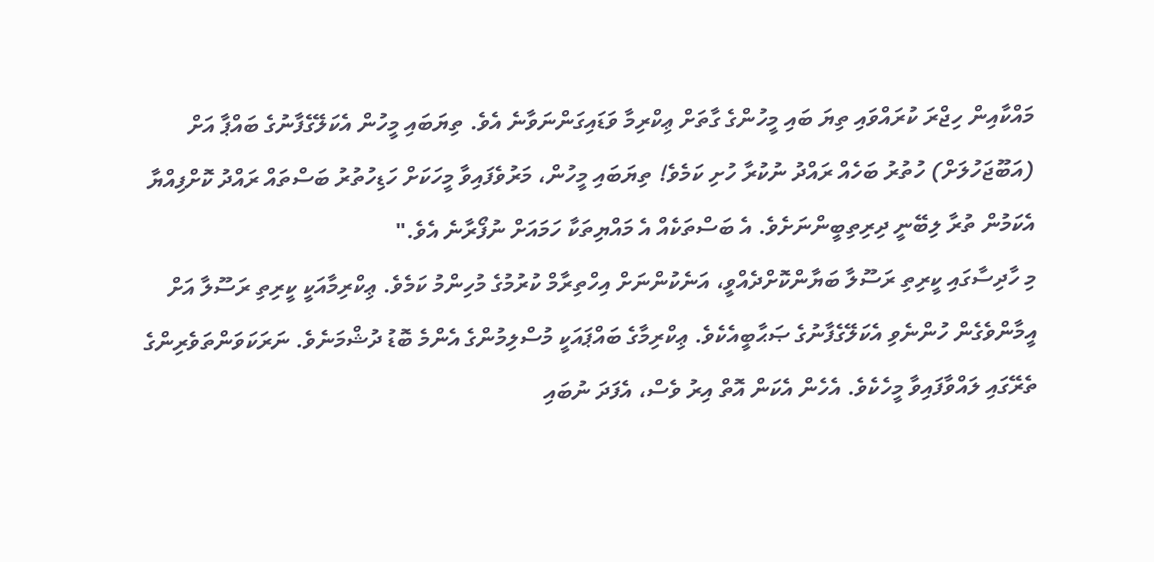މައްކާއިން ހިޖްރަ ކުރައްވައި ތިޔަ ބައި މީހުންގެ ގާތަށް ޢިކްރިމާ ވަޑައިގަންނަވާނެ އެވެ. ތިޔަބައި މީހުން އެކަލޭގެފާނުގެ ބައްޕާ އަށް (އަބޫޖަހުލަށް) ހުތުރު ބަހެއް ރައްދު ނުކުރާ ހުށި ކަމެވެ! ތިޔަބައި މީހުން، މަރުވެފައިވާ މީހަކަށް ހަޑިހުތުރު ބަސްތައް ރައްދު ކޮށްފިއްޔާ އެކަމުން ތުރާ ލިބޭނީ ދިރިތިބީންނަށެވެ. އެ ބަސްތަކެއް އެ މައްޔިތަކާ ހަމައަށް ނުފޯރާނެ އެވެ."
މި ހާދިސާގައި ކީރިތި ރަސޫލާ ބަޔާންކޮށްދެއްވީ، އަނެކުންނަށް އިހްތިރާމް ކުރުމުގެ މުހިންމު ކަމެވެ. ޢިކްރިމާއަކީ ކީރިތި ރަސޫލާ އަށް އީމާންވެގެން ހުންނެވި އެކަލޭގެފާނުގެ ޞަޙާބީއެކެވެ. ޢިކްރިމާގެ ބައްޕައަކީ މުސްލިމުންގެ އެންމެ ބޮޑު ދުޝްމަނެވެ. ނަރަކަވަންތަވެރިންގެ ތެރޭގައި ލައްވާފައިވާ މީހެކެވެ. އެހެން އެކަން އޮތް އިރު ވެސް، އެފަދަ ނުބައި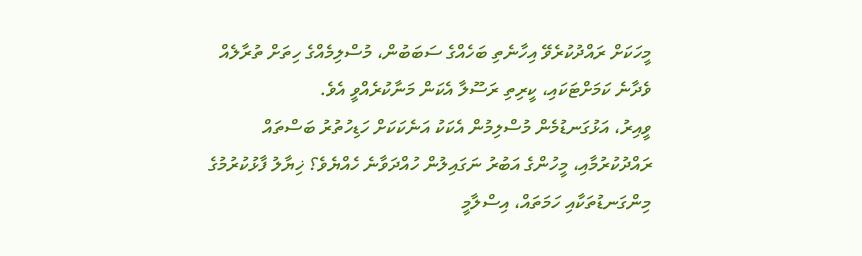މީހަކަށް ރައްދުކުރެވޭ އިހާނެތި ބަހެއްގެ ސަބަބުން، މުސްލިމެއްގެ ހިތަށް ތުރާލެއް ވެދާނެ ކަމަށްޓަކައި، ކީރިތި ރަސޫލާ އެކަން މަނާކުރެއްވީ އެވެ.
ވީއިރު، އަޅުގަނޑުމެން މުސްލިމުން އެކަކު އަނެކަކަށް ހަޑިހުތުރު ބަސްތައް ރައްދުކުރުމާއި، މީހުންގެ އަބުރު ނަގައިލުން ހުއްދަވާނެ ހެއްޔެވެ؟ ޚިޔާލު ފާޅުކުރުމުގެ މިންގަނޑުތަކާއި ހަމަތައް، އިސްލާމީ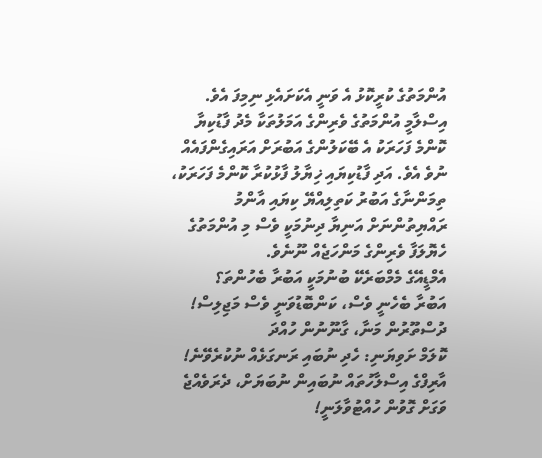އުންމަތުގެ ކުރީކޮޅު އެ ވަނީ އެކަށައެޅި ނިމިފަ އެވެ. އިސްލާމީ އުންމަތުގެ ވެރިންގެ އަމަލުތަކާ މެދު ފާޑުކިޔާ ކޮންމެ ފަހަރަކު އެ ބޭކަލުންގެ އަބުރަށް އަރައިގެންފައެއް ނުވެ އެވެ. އަދި ފާޑުކިޔައި ޚިޔާލު ފާޅުކުރާ ކޮންމެ ފަހަރަކު، ތިމަންނާގެ އަބުރު ކަތިލިއްޔޭ ކިޔައި އާންމު ރައްޔިތުންނަށް އަނިޔާ ދިނުމަކީ ވެސް މި އުންމަތުގެ ހެޔޮލަފާ ވެރިންގެ މަންހަޖެއް ނޫނެވެ.
އެމްޑީއޭގެ މެމްބަރެކޭ ބުނުމަކީ އަބުރާ ބެހުންތަ؟
އަބުރާ ބެހެނީ ވެސް، ކަންބޮޑުވަނީ ވެސް މަޖިލިސް!
ދުސްތޫރުން މަނާ، ގާނޫނުން ހުއްދަ
ކޮލަމް ށަވިޔަނި: ހެދި ނުބައި ރަނގަޅެއް ނުކުރެވޭނެ!
އާރިފްގެ އިސްލާހުތައް ނުބައިން ނުބަޔަށް، ދެރަވެއްޖެ
ވަގަށް ގޮވުން ހުއްޓުވާލަނީ!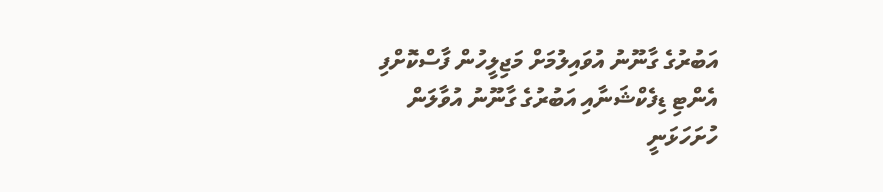އަބުރުގެ ގާނޫނު އުވައިލުމަށް މަޖިލީހުން ފާސްކޮށްފި
އެންޓި ޑިފެކްޝަނާއި އަބުރުގެ ގާނޫނު އުވާލަން ހުށަހަޅަނީ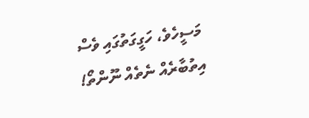މަސީހެވެ، ހަގީގަތުގައި ވެސް އިތުބާރެއް ނެތެއް ނޫންތޯ!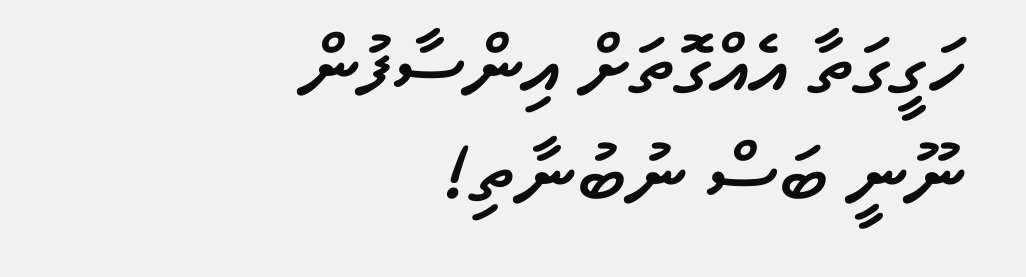ހަގީގަތާ އެއްގޮތަށް އިންސާފުން ނޫނީ ބަސް ނުބުނާތި!